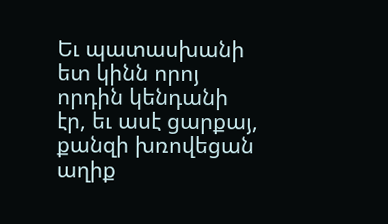Եւ պատասխանի ետ կինն որոյ որդին կենդանի էր, եւ ասէ ցարքայ, քանզի խռովեցան աղիք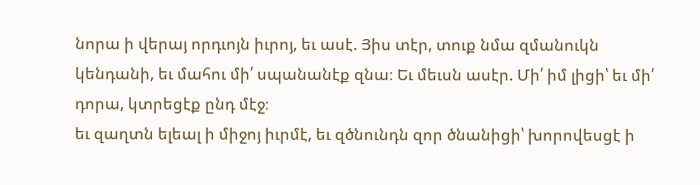նորա ի վերայ որդւոյն իւրոյ, եւ ասէ. Յիս տէր, տուք նմա զմանուկն կենդանի, եւ մահու մի՛ սպանանէք զնա։ Եւ մեւսն ասէր. Մի՛ իմ լիցի՝ եւ մի՛ դորա, կտրեցէք ընդ մէջ։
եւ զաղտն ելեալ ի միջոյ իւրմէ, եւ զծնունդն զոր ծնանիցի՝ խորովեսցէ ի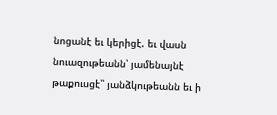նոցանէ եւ կերիցէ. եւ վասն նուազութեանն՝ յամենայնէ թաքուսցէ՝՝ յանձկութեանն եւ ի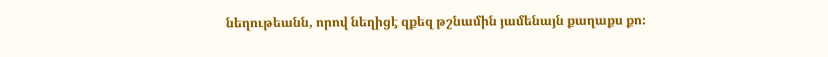նեղութեանն, որով նեղիցէ զքեզ թշնամին յամենայն քաղաքս քո։